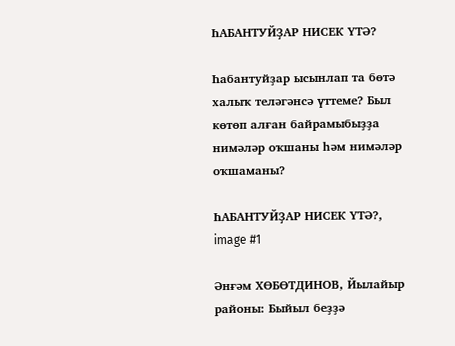ҺАБАНТУЙҘАР НИСЕК ҮТӘ?

Һабантуйҙар ысынлап та бөтә халыҡ теләгәнсә үттеме? Был көтөп алған байрамыбыҙҙа нимәләр оҡшаны һәм нимәләр оҡшаманы?

ҺАБАНТУЙҘАР НИСЕК ҮТӘ?, image #1

Әнғәм ХӨБӨТДИНОВ, Йылайыр районы: Быйыл беҙҙә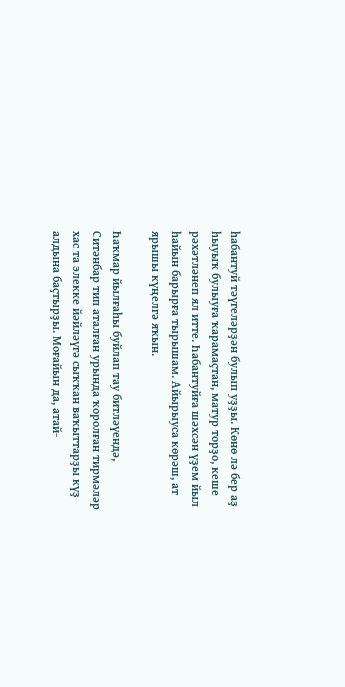һабантуй тәүгеләрҙән булып уҙҙы. Көнө лә бер аҙ һыуыҡ булыуға ҡарамаҫтан, матур торҙо, кеше рәхәтләнеп ял итте. Һабантуйға шәхсән үҙем йыл һайын барырға тырышам. Айырыуса көрәш, ат ярышы күңелгә яҡын.

Һаҡмар йылғаһы буйлап тау битләүендә, Ситәнбар тип аталған урында ҡоролған тирмәләр хас та элекке йәйләүгә сыҡҡан ваҡыттарҙы күҙ алдына баҫтырҙы. Моғайын да, атай-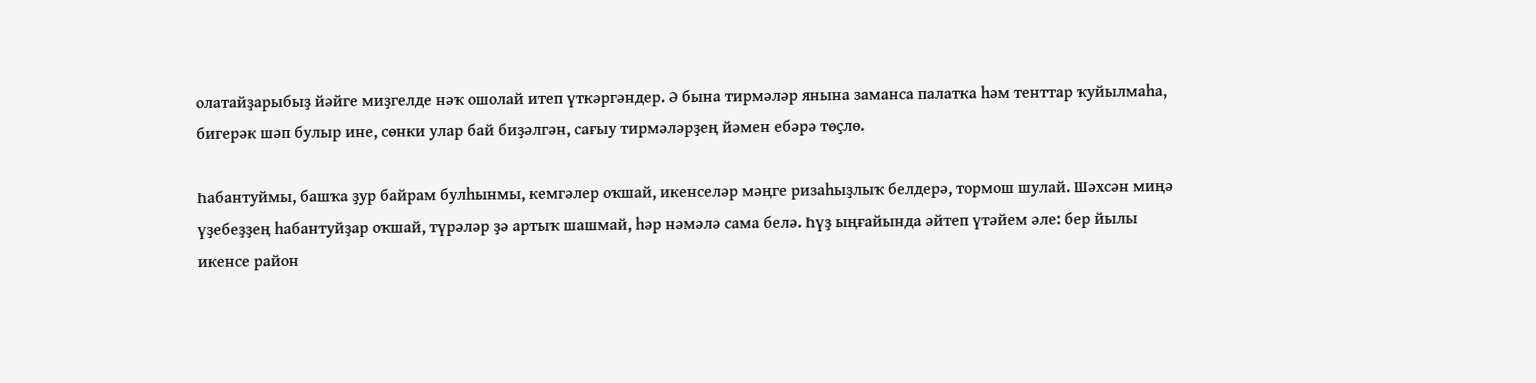олатайҙарыбыҙ йәйге миҙгелде нәҡ ошолай итеп үткәргәндер. Ә бына тирмәләр янына заманса палатка һәм тенттар ҡуйылмаһа, бигерәк шәп булыр ине, сөнки улар бай биҙәлгән, сағыу тирмәләрҙең йәмен ебәрә төҫлө.

Һабантуймы, башҡа ҙур байрам булһынмы, кемгәлер оҡшай, икенселәр мәңге ризаһыҙлыҡ белдерә, тормош шулай. Шәхсән миңә үҙебеҙҙең һабантуйҙар оҡшай, түрәләр ҙә артыҡ шашмай, һәр нәмәлә сама белә. Һүҙ ыңғайында әйтеп үтәйем әле: бер йылы икенсе район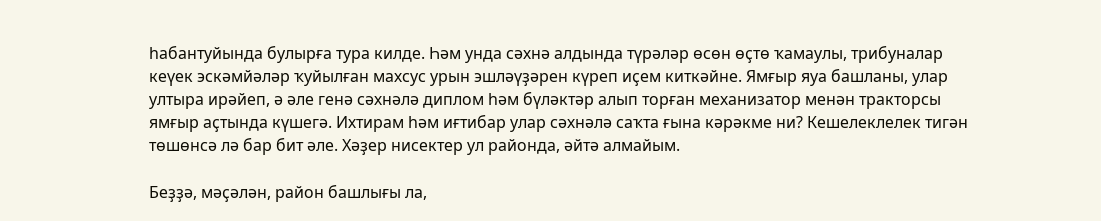һабантуйында булырға тура килде. Һәм унда сәхнә алдында түрәләр өсөн өҫтө ҡамаулы, трибуналар кеүек эскәмйәләр ҡуйылған махсус урын эшләүҙәрен күреп иҫем киткәйне. Ямғыр яуа башланы, улар ултыра ирәйеп, ә әле генә сәхнәлә диплом һәм бүләктәр алып торған механизатор менән тракторсы ямғыр аҫтында күшегә. Ихтирам һәм иғтибар улар сәхнәлә саҡта ғына кәрәкме ни? Кешелеклелек тигән төшөнсә лә бар бит әле. Хәҙер нисектер ул районда, әйтә алмайым.

Беҙҙә, мәҫәлән, район башлығы ла,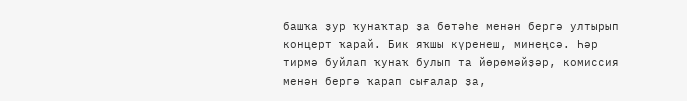башҡа ҙур ҡунаҡтар ҙа бөтәһе менән бергә ултырып концерт ҡарай. Бик яҡшы күренеш, минеңсә. Һәр тирмә буйлап ҡунаҡ булып та йөрөмәйҙәр, комиссия менән бергә ҡарап сығалар ҙа,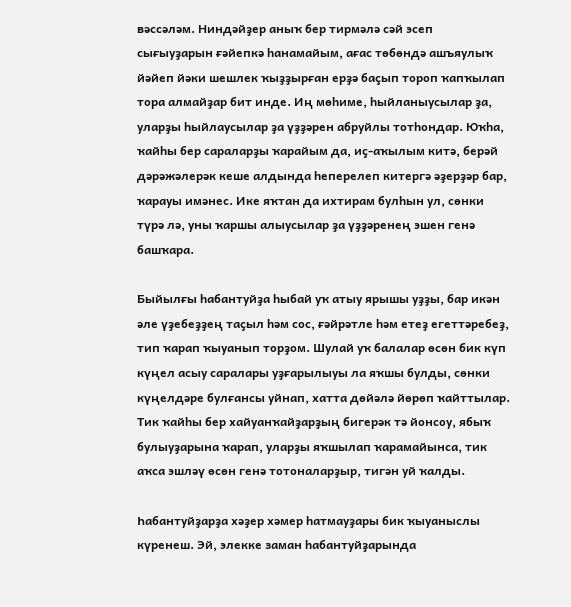вәссәләм. Ниндәйҙер аныҡ бер тирмәлә сәй эсеп сығыуҙарын ғәйепкә һанамайым, ағас төбөндә ашъяулыҡ йәйеп йәки шешлек ҡыҙҙырған ерҙә баҫып тороп ҡапҡылап тора алмайҙар бит инде. Иң мөһиме, һыйланыусылар ҙа, уларҙы һыйлаусылар ҙа үҙҙәрен абруйлы тотһондар. Юҡһа, ҡайһы бер сараларҙы ҡарайым да, иҫ-аҡылым китә, берәй дәрәжәлерәк кеше алдында һеперелеп китергә әҙерҙәр бар, ҡарауы имәнес. Ике яҡтан да ихтирам булһын ул, сөнки түрә лә, уны ҡаршы алыусылар ҙа үҙҙәренең эшен генә башҡара.

Быйылғы һабантуйҙа һыбай уҡ атыу ярышы уҙҙы, бар икән әле үҙебеҙҙең таҫыл һәм сос, ғәйрәтле һәм етеҙ егеттәребеҙ, тип ҡарап ҡыуанып торҙом. Шулай уҡ балалар өсөн бик күп күңел асыу саралары уҙғарылыуы ла яҡшы булды, сөнки күңелдәре булғансы уйнап, хатта дөйәлә йөрөп ҡайттылар. Тик ҡайһы бер хайуанҡайҙарҙың бигерәк тә йонсоу, ябыҡ булыуҙарына ҡарап, уларҙы яҡшылап ҡарамайынса, тик аҡса эшләү өсөн генә тотоналарҙыр, тигән уй ҡалды.

Һабантуйҙарҙа хәҙер хәмер һатмауҙары бик ҡыуаныслы күренеш. Эй, элекке заман һабантуйҙарында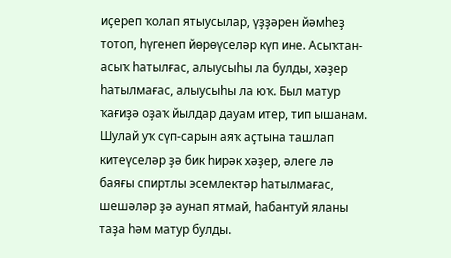иҫереп ҡолап ятыусылар, үҙҙәрен йәмһеҙ тотоп, һүгенеп йөрөүселәр күп ине. Асыҡтан-асыҡ һатылғас, алыусыһы ла булды, хәҙер һатылмағас, алыусыһы ла юҡ. Был матур ҡағиҙә оҙаҡ йылдар дауам итер, тип ышанам. Шулай уҡ сүп-сарын аяҡ аҫтына ташлап китеүселәр ҙә бик һирәк хәҙер, әлеге лә баяғы спиртлы эсемлектәр һатылмағас, шешәләр ҙә аунап ятмай, һабантуй яланы таҙа һәм матур булды.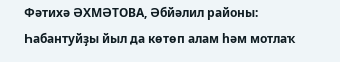Фәтихә ӘХМӘТОВА, Әбйәлил районы: Һабантуйҙы йыл да көтөп алам һәм мотлаҡ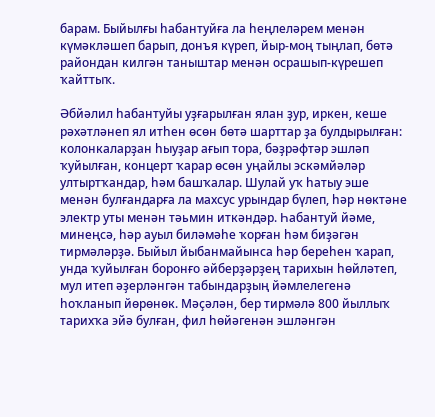барам. Быйылғы һабантуйға ла һеңлеләрем менән күмәкләшеп барып, донъя күреп, йыр-моң тыңлап, бөтә райондан килгән таныштар менән осрашып-күрешеп ҡайттыҡ.

Әбйәлил һабантуйы уҙғарылған ялан ҙур, иркен, кеше рәхәтләнеп ял итһен өсөн бөтә шарттар ҙа булдырылған: колонкаларҙан һыуҙар ағып тора, бәҙрәфтәр эшләп ҡуйылған, концерт ҡарар өсөн уңайлы эскәмйәләр ултыртҡандар, һәм башҡалар. Шулай уҡ һатыу эше менән булғандарға ла махсус урындар бүлеп, һәр нөктәне электр уты менән тәьмин иткәндәр. Һабантуй йәме, минеңсә, һәр ауыл биләмәһе ҡорған һәм биҙәгән тирмәләрҙә. Быйыл йыбанмайынса һәр береһен ҡарап, унда ҡуйылған боронғо әйберҙәрҙең тарихын һөйләтеп, мул итеп әҙерләнгән табындарҙың йәмлелегенә һоҡланып йөрөнөк. Мәҫәлән, бер тирмәлә 800 йыллыҡ тарихҡа эйә булған, фил һөйәгенән эшләнгән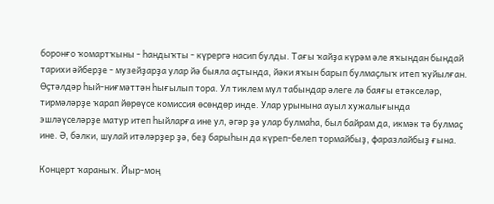боронғо ҡомартҡыны - һандыҡты - күрергә насип булды. Тағы ҡайҙа күрәм әле яҡындан бындай тарихи әйберҙе - музейҙарҙа улар йә быяла аҫтында, йәки яҡын барып булмаҫлыҡ итеп ҡуйылған. Өҫтәлдәр һый-ниғмәттән һығылып тора. Ул тиклем мул табындар әлеге лә баяғы етәкселәр, тирмәләрҙе ҡарап йөрөүсе комиссия өсөндөр инде. Улар урынына ауыл хужалығында эшләүселәрҙе матур итеп һыйларға ине ул, әгәр ҙә улар булмаһа, был байрам да, икмәк тә булмаҫ ине. Ә, бәлки, шулай итәләрҙер ҙә, беҙ барыһын да күреп-белеп тормайбыҙ, фаразлайбыҙ ғына.

Концерт ҡараныҡ. Йыр-моң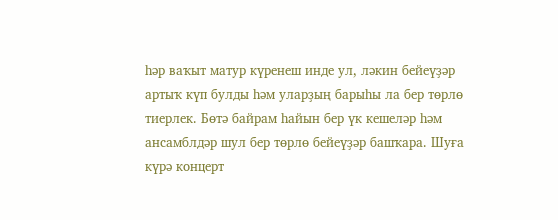һәр ваҡыт матур күренеш инде ул, ләкин бейеүҙәр артыҡ күп булды һәм уларҙың барыһы ла бер төрлө тиерлек. Бөтә байрам һайын бер үк кешеләр һәм ансамблдәр шул бер төрлө бейеүҙәр башҡара. Шуға күрә концерт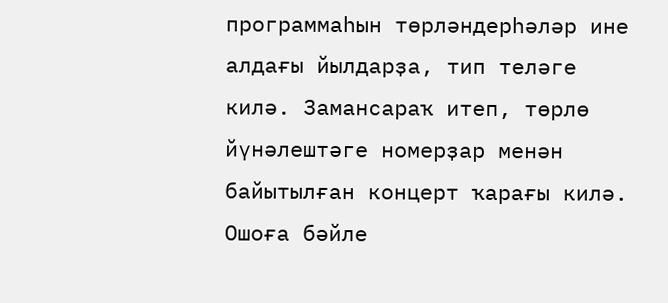программаһын төрләндерһәләр ине алдағы йылдарҙа, тип теләге килә. Замансараҡ итеп, төрлө йүнәлештәге номерҙар менән байытылған концерт ҡарағы килә. Ошоға бәйле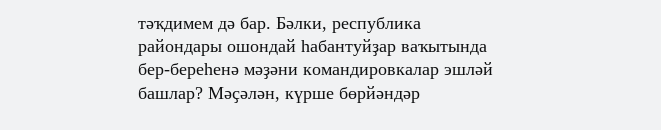тәҡдимем дә бар. Бәлки, республика райондары ошондай һабантуйҙар ваҡытында бер-береһенә мәҙәни командировкалар эшләй башлар? Мәҫәлән, күрше бөрйәндәр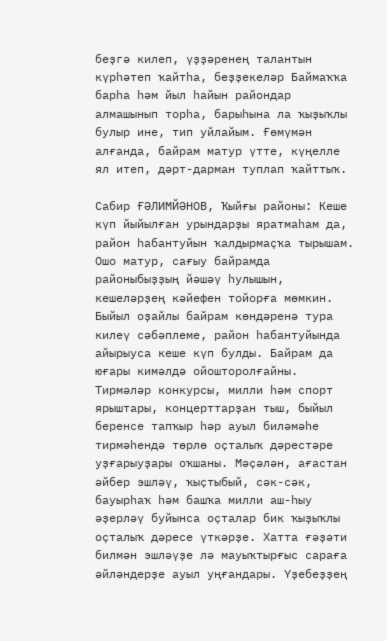беҙгә килеп, үҙҙәренең талантын күрһәтеп ҡайтһа, беҙҙекеләр Баймаҡҡа барһа һәм йыл һайын райондар алмашынып торһа, барыһына ла ҡыҙыҡлы булыр ине, тип уйлайым. Ғөмүмән алғанда, байрам матур үтте, күңелле ял итеп, дәрт-дарман туплап ҡайттыҡ.

Сабир ҒӘЛИМЙӘНОВ, Ҡыйғы районы: Кеше күп йыйылған урындарҙы яратмаһам да, район һабантуйын ҡалдырмаҫҡа тырышам. Ошо матур, сағыу байрамда районыбыҙҙың йәшәү һулышын, кешеләрҙең кәйефен тойорға мөмкин. Быйыл оҙайлы байрам көндәренә тура килеү сәбәплеме, район һабантуйында айырыуса кеше күп булды. Байрам да юғары кимәлдә ойошторолғайны. Тирмәләр конкурсы, милли һәм спорт ярыштары, концерттарҙан тыш, быйыл беренсе тапҡыр һәр ауыл биләмәһе тирмәһендә төрлө оҫталыҡ дәрестәре уҙғарыуҙары оҡшаны. Мәҫәлән, ағастан әйбер эшләү, ҡыҫтыбый, сәк-сәк, бауырһаҡ һәм башҡа милли аш-һыу әҙерләү буйынса оҫталар бик ҡыҙыҡлы оҫталыҡ дәресе үткәрҙе. Хатта ғәҙәти билмән эшләүҙе лә мауыҡтырғыс сараға әйләндерҙе ауыл уңғандары. Үҙебеҙҙең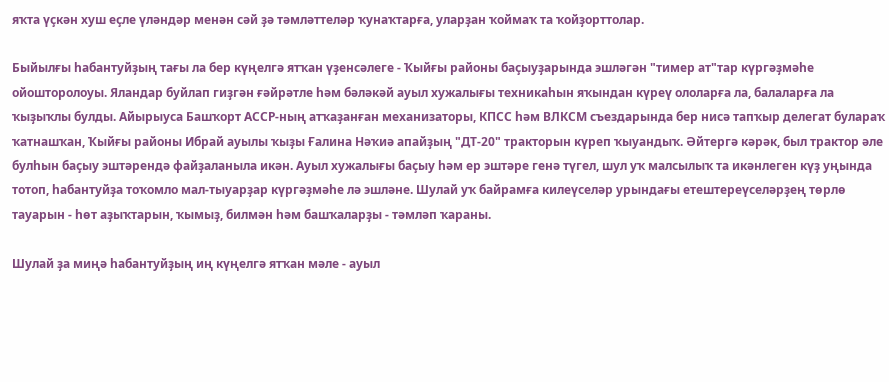яҡта үҫкән хуш еҫле үләндәр менән сәй ҙә тәмләттеләр ҡунаҡтарға, уларҙан ҡоймаҡ та ҡойҙорттолар.

Быйылғы һабантуйҙың тағы ла бер күңелгә ятҡан үҙенсәлеге - Ҡыйғы районы баҫыуҙарында эшләгән "тимер ат"тар күргәҙмәһе ойошторолоуы. Яландар буйлап гиҙгән ғәйрәтле һәм бәләкәй ауыл хужалығы техникаһын яҡындан күреү ололарға ла, балаларға ла ҡыҙыҡлы булды. Айырыуса Башҡорт АССР-ның атҡаҙанған механизаторы, КПСС һәм ВЛКСМ съездарында бер нисә тапҡыр делегат булараҡ ҡатнашҡан, Ҡыйғы районы Ибрай ауылы ҡыҙы Ғалина Нәҡиә апайҙың "ДТ-20" тракторын күреп ҡыуандыҡ. Әйтергә кәрәк, был трактор әле булһын баҫыу эштәрендә файҙаланыла икән. Ауыл хужалығы баҫыу һәм ер эштәре генә түгел, шул уҡ малсылыҡ та икәнлеген күҙ уңында тотоп, һабантуйҙа тоҡомло мал-тыуарҙар күргәҙмәһе лә эшләне. Шулай уҡ байрамға килеүселәр урындағы етештереүселәрҙең төрлө тауарын - һөт аҙыҡтарын, ҡымыҙ, билмән һәм башҡаларҙы - тәмләп ҡараны.

Шулай ҙа миңә һабантуйҙың иң күңелгә ятҡан мәле - ауыл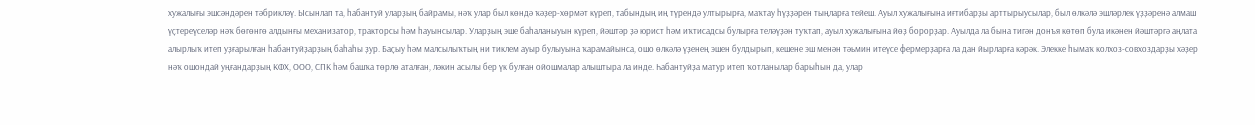хужалығы эшсәндәрен тәбрикләү. Ысынлап та, һабантуй уларҙың байрамы, нәҡ улар был көндә ҡәҙер-хөрмәт күреп, табындың иң түрендә ултырырға, маҡтау һүҙҙәрен тыңларға тейеш. Ауыл хужалығына иғтибарҙы арттырыусылар, был өлкәлә эшләрлек үҙҙәренә алмаш үҫтереүселәр нәҡ бөгөнгө алдынғы механизатор, тракторсы һәм һауынсылар. Уларҙың эше баһаланыуын күреп, йәштәр ҙә юрист һәм иҡтисадсы булырға теләүҙән туҡтап, ауыл хужалығына йөҙ борорҙар. Ауылда ла бына тигән донъя көтөп була икәнен йәштәргә аңлата алырлыҡ итеп уҙғарылған һабантуйҙарҙың баһаһы ҙур. Баҫыу һәм малсылыҡтың ни тиклем ауыр булыуына ҡарамайынса, ошо өлкәлә үҙенең эшен булдырып, кешене эш менән тәьмин итеүсе фермерҙарға ла дан йырларға кәрәк. Элекке һымаҡ колхоз-совхоздарҙы хәҙер нәҡ ошондай уңғандарҙың КФХ, ООО, СПК һәм башҡа төрлө аталған, ләкин асылы бер үк булған ойошмалар алыштыра ла инде. Һабантуйҙа матур итеп ҡотланылар барыһын да, улар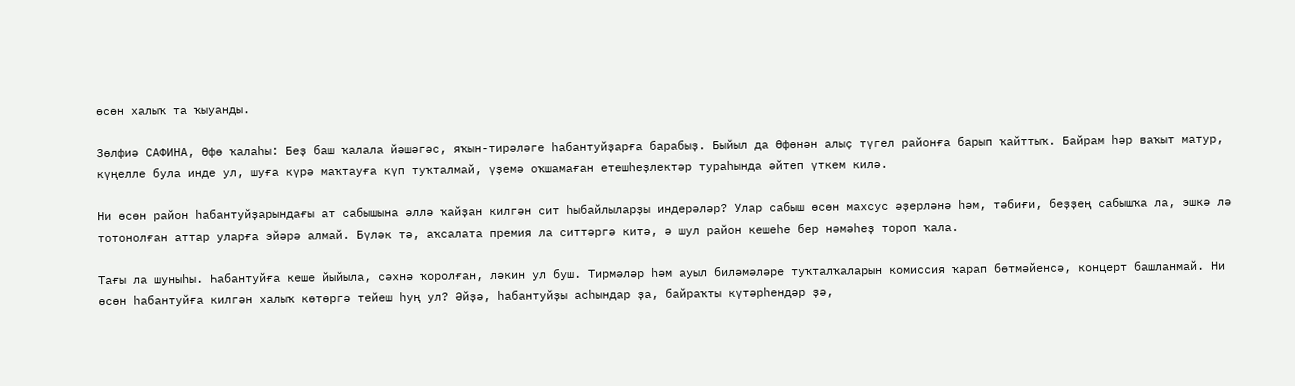өсөн халыҡ та ҡыуанды.

Зөлфиә САФИНА, Өфө ҡалаһы: Беҙ баш ҡалала йәшәгәс, яҡын-тирәләге һабантуйҙарға барабыҙ. Быйыл да Өфөнән алыҫ түгел районға барып ҡайттыҡ. Байрам һәр ваҡыт матур, күңелле була инде ул, шуға күрә маҡтауға күп туҡталмай, үҙемә оҡшамаған етешһеҙлектәр тураһында әйтеп үткем килә.

Ни өсөн район һабантуйҙарындағы ат сабышына әллә ҡайҙан килгән сит һыбайлыларҙы индерәләр? Улар сабыш өсөн махсус әҙерләнә һәм, тәбиғи, беҙҙең сабышҡа ла, эшкә лә тотонолған аттар уларға эйәрә алмай. Бүләк тә, аҡсалата премия ла ситтәргә китә, ә шул район кешеһе бер нәмәһеҙ тороп ҡала.

Тағы ла шуныһы. Һабантуйға кеше йыйыла, сәхнә ҡоролған, ләкин ул буш. Тирмәләр һәм ауыл биләмәләре туҡталҡаларын комиссия ҡарап бөтмәйенсә, концерт башланмай. Ни өсөн һабантуйға килгән халыҡ көтөргә тейеш һуң ул? Әйҙә, һабантуйҙы асһындар ҙа, байраҡты күтәрһендәр ҙә,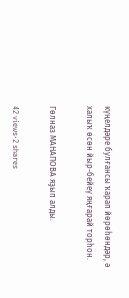күңелдәре булғансы ҡарап йөрөһөндәр, ә халыҡ өсөн йыр-бейеү яңғарай торһон.

Гөлназ МАНАПОВА яҙып алды.

42 views·2 shares